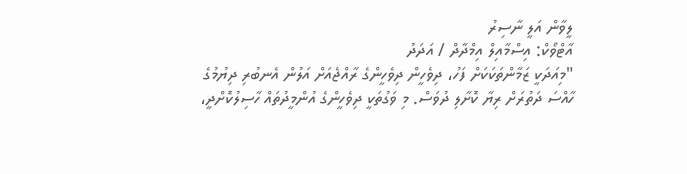ލީވާން އަލީ ނާސިރު
އާޓްވޯކް: އިސްމާއިލް އިމްދާދް / އަދަދު
"މިއަދަކީ ޒަމާންތަކަކަށް ފަހު، ދިވެހީން ދިވެހީންގެ ރާއްޖެއަށް އަލުން އެނބުރި ދިޔުމުގެ ހާއްސަ ދަތުރަށް ރިޔާ ކޮށާލި ދުވަސް. މި ވަގުތަކީ ދިވެހީންގެ އުންމީދުތައް ހާސިލުކޮށްދީ،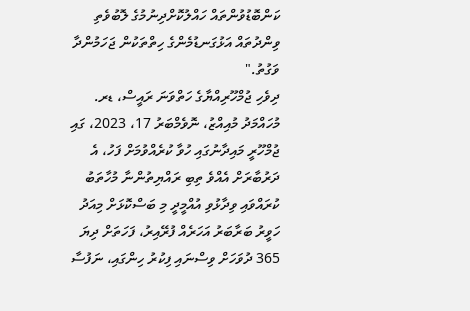ކަންބޮޑުވުންތައް ހައްލުކޮށްދިނުމުގެ ލޮބުވެތި ވިންދުތައް އަޅުގަނޑުމެންގެ ހިތްތަކުން ޖަހަމުންދާ ވަގުތު."
ދިވެހި ޖުމްހޫރިއްޔާގެ ހަތްވަނަ ރައީސް، ޑރ. މުހައްމަދު މުއިއްޒު، ނޮވެމްބަރު 17، 2023، ގައި ޖުމްހޫރީ މައިދާނުގައި ހުވާ ކުރެއްވުމަށް ފަހު، އެ ދަރުބާރަށް އެއްވެ ތިބި ރައްޔިތުންނާ މުހާތަބު ކުރައްވައި ވިދާޅުވި އުއްމީދީ މި ބަސްކޮޅަށް މިއަދު ހަވީރު ބަރާބަރު އަހަރެއް ފުރޭއިރު، ފަހަތަށް ދިޔަ 365 ދުވަހަށް ވިސްނައި ފިކުރު ހިންގައި، ނަފުސާ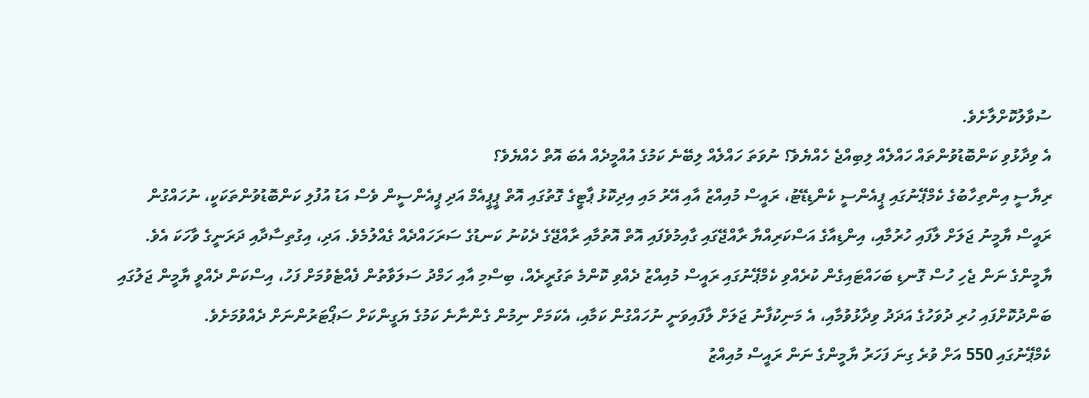ސުވާލުކޮށްލާށެވެ.
އެ ވިދާޅުވި ކަންބޮޑުވުންތައް ހައްލެއް ލިބިއްޖެ ހެއްޔެވެ؟ ނުވަތަ ހައްލެއް ލިބޭނެ ކަމުގެ އުއްމީދެއް އެބަ އޮތް ހެއްޔެވެ؟
ރިޔާސީ އިންތިހާބުގެ ކެމްޕޭނުގައި ޕީއެންސީ ކެންޑިޑޭޓު، ރައީސް މުއިއްޒު އާއި އޭރު މައި އިދިކޮޅު ޕާޓީގެ ގޮތުގައި އޮތް ޕީޕީއެމް އަދި ޕީއެންސީން ވެސް އަޑު އުފުލި ކަންބޮޑުވުންތަކަކީ، ނުހައްގުން ރައީސް ޔާމީނު ޖަލަށް ލާފައި ހުރުމާއި، އިންޑިއާގެ އަސްކަރިއްޔާ ރާއްޖޭގައި ގާއިމުވެފައި އޮތް އޮތުމާއި ރާއްޖޭގެ ދެކުނު ކަނޑުގެ ސަރަހައްދެއް ގެއްލުމެވެ. އަދި، އިގުތިސާދާއި ދަރަނީގެ ވާހަކަ އެވެ.
ޔާމީންގެ ނަން ޖެހި ހުސް ގޮނޑި ބަހައްޓައިގެން ކުރެއްވި ކެމްޕޭނުގައި ރައީސް މުއިއްޒު ދެއްވި ކޮންމެ ތަގުރީރެއް، ބިސްމި އާއި ހަމްދު ސަލަވާތުން ފެއްޓެވުމަށް ފަހު، އިސްކަން ދެއްވީ ޔާމީން ޖަލުގައި ބަންދުކޮށްފައި ހުރި ދުވަހުގެ އަދަދު ވިދާޅުވުމާއި، އެ މަނިކުފާނު ޖަލަށް ލާފައިވަނީ ނުހައްގުން ކަމާއި، އެކަމަށް ނިމުން ގެންނާނެ ކަމުގެ ޔަގީންކަށް ސަޕޯޓަރުންނަށް ދެއްވުމަށެވެ.
ކެމްޕޭނުގައި 550 އަށް ވުރެ ގިނަ ފަހަރު ޔާމީންގެ ނަން ރައީސް މުއިއްޒު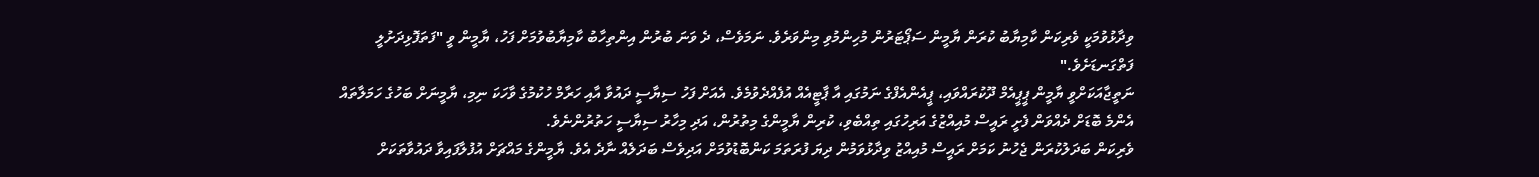ވިދާޅުވުމަކީ ވެރިކަން ކާމިޔާބު ކުރަން ޔާމީން ސަޕޯޓަރުން މުހިންމުވި މިންވަރެވެ. ނަމަވެސް، ދެ ވަނަ ބުރުން އިންތިހާބު ކާމިޔާބުވުމަށް ފަހު، ޔާމީން ވީ "ފަތަފޮޅިދަށުލީ ފަތްގަނޑަށެވެ."
ނަތީޖާއަކަށްވީ ޔާމީން ޕީޕީއެމް ދޫކުރައްވައި، ޕީއެންއެފްގެ ނަމުގައި އާ ޕާޓީއެއް އުފެއްދެވުމެވެ. އެއަށް ފަހު ސިޔާސީ ދައުވާ އާއި ހަރާމް ހުކުމުގެ ވާހަކަ ނިމި، ޔާމީނަށް ބަހުގެ ހަމަލާތައް އެންމެ ބޮޑަށް ދެއްވަން ފެށީ ރައީސް މުއިއްޒުގެ އަރިހުގައި ތިއްބެވި، ކުރިން ޔާމީންގެ މިތުރުން، އަދި މިހާރު ސިޔާސީ ހަތުރުންނެވެ.
ވެރިކަން ބަދަލުކުރަން ޖެހުނު ކަމަށް ރައީސް މުއިއްޒު ވިދާޅުވަމުން ދިޔަ ފުރަތަމަ ކަންބޮޑުވުމަށް އަދިވެސް ބަދަލެއް ނާދެ އެވެ. ޔާމީންގެ މައްޗަށް އުފުލާފައިވާ ދައުވާތަކަށް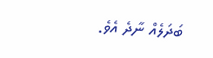ބަދަލެއް ނާދެ އެވެ.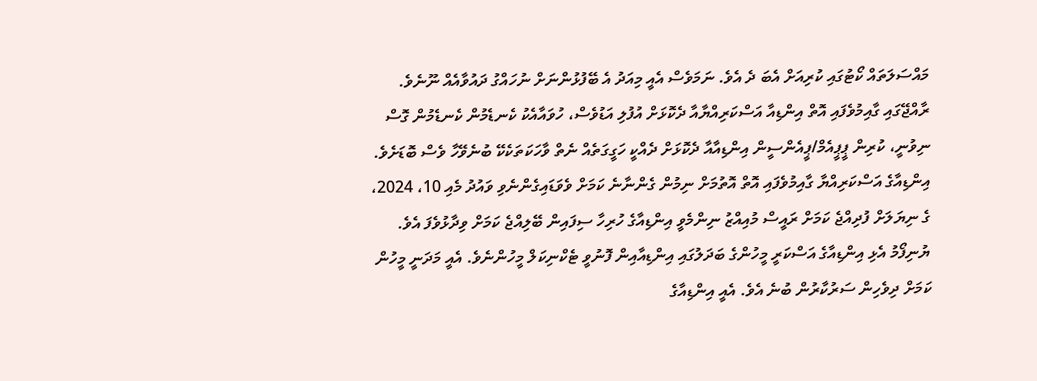މައްސަލަތައް ކޯޓުގައި ކުރިއަށް އެބަ ދެ އެވެ. ނަމަވެސް އެއީ މިއަދު އެ ބޭފުޅުންނަށް ނުހައްގު ދައުވާއެއް ނޫނެވެ.
ރާއްޖޭގައި ގާއިމުވެފައި އޮތް އިންޑިއާ އަސްކަރިއްޔާއާ ދެކޮޅަށް އުފުލި އަޑުވެސް، ހުވައާއެކު ކެނޑެމުން ކެނޑެމުން ގޮސް ނިވުނީ، ކުރިން ޕީޕީއެމް/ޕީއެންސީން އިންޑިއާއާ ދެކޮޅަށް ދެއްކީ ހަގީގަތެއް ނެތް ވާހަކަތަކެކޭ ބުނެވޭހާ ވެސް ބޮޑަށެވެ.
އިންޑިއާގެ އަސްކަރިއްޔާ ގާއިމުވެފައި އޮތް އޮތުމަށް ނިމުން ގެންނާނެ ކަމަށް ވެވަޑައިގެންނެވި ވައުދު މެއި 10، 2024، ގެ ނިޔަލަށް ފުދިއްޖެ ކަމަށް ރައީސް މުއިއްޒު ނިންމެވީ އިންޑިއާގެ ހުރިހާ ސިފައިން ބޭލިއްޖެ ކަމަށް ވިދާޅުވެފަ އެވެ.
ޔުނިފޯމު އެޅި އިންޑިއާގެ އަސްކަރީ މީހުންގެ ބަދަލުގައި އިންޑިއާއިން ފޮނުވީ ޓެކްނިކަލް މީހުންނެވެ. އެއީ މަދަނީ މީހުން ކަމަށް ދިވެހިން ސަރުކާރުން ބުނެ އެވެ. އެއީ އިންޑިއާގެ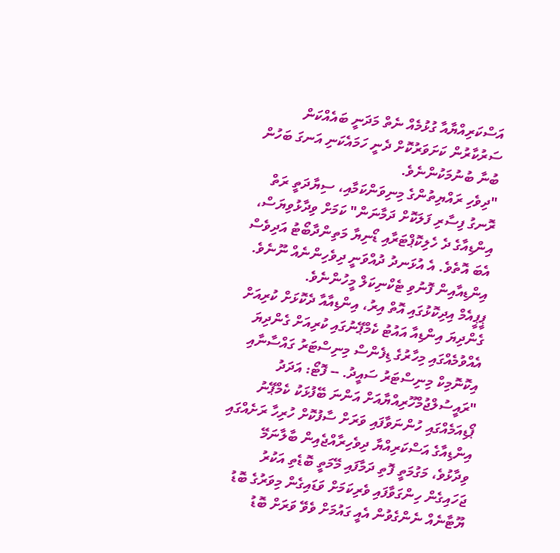އަސްކަރިއްޔާއާ ގުޅުމެއް ނެތް މަދަނީ ބައެއްކަން ސަރުކާރުން ކަށަވަރުކޮށް ދެނީ ހަމައެކަނި އަނގަ ބަހުން ބުނާ ބުނުމަކުންނެވެ.
"ދިވެހި ރައްޔިތުންގެ މިނިވަންކަމާއި، ސިޔާދަތީ ރަތް ރޮނގު ފިސާރި ފަލަކޮށް ދަމާނަން" ކަމަށް ވިދާޅުވިޔަސް، އިންޑިއާގެ ދެ ހެލިކޮޕްޓަރާއި ޑޯނިޔާ މަތިންދާބޯޓު އަދިވެސް އެބަ އޮތެވެ. އެ އުޅަނދު ދުއްވަނީ ދިވެހިންނެއް ނޫނެވެ. އިންޑިއާއިން ފޮނުވި ޓެކްނިކަލް މީހުންނެވެ.
ޕީޕީއެމް އިދިކޮޅުގައި އޮތް އިރު، އިންޑިއާއާ ދެކޮޅަށް ކުރިއަށް ގެންދިޔަ އިންޑިއާ އައުޓު ކެމްޕޭނުގައި ކުރިއަށް ގެންދިޔަ އެއްވުމެއްގައި މިހާރުގެ ޑިފެންސް މިނިސްޓަރު ގައްސާނާއި އިކޮނޮމިކް މިނިސްޓަރު ސައީދު. -- ފޮޓޯ: އަދަދު
"ރައީސުލްޖުމްހޫރިއްޔާއަށް އަންނަ ބޭފުޅަކު ކެމްޕޭނު ޕޯޑިއަމެއްގައި ހުންނަވާފައި ވަރަށް ސާފުކޮށް ހުރިހާ ރަށެއްގައި އިންޑިއާގެ އަސްކަރިއްޔާ ދިވެހިރާއްޖެއިން ބާލާނަމޭ ވިދާޅުވެ، މަގުމަތީ ފޮތި ދަމާފައި މޭމަތީ ބޮޑެތި އަކުރު ޖަހައިގެން ހިންގަވާފައި ވެރިކަމަށް ވަޑައިގެން މިވަރުގެ ބޮޑު ޔޫޓާނެއް ނެންގެވުން އެއީ ގައުމަށް ވެވޭ ވަރަށް ބޮޑު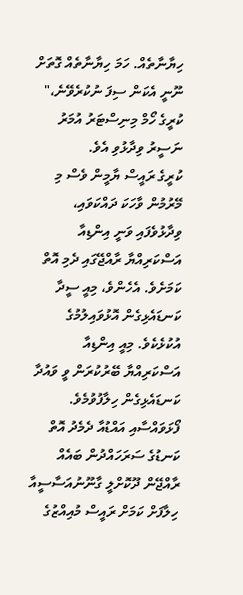ހިޔާނާތެއް. ހަމަ ހިޔާނާތެއް ގޮތަށް ނޫނީ އެކަން ސިފަ ނުކުރެވޭނެ،" ކުރީގެ ހޯމް މިނިސްޓަރު އުމަރު ނަސީރު ވިދާޅުވި އެވެ.
ކުރީގެ ރައީސް ޔާމީން ވެސް މި މޭރުމުން ވާހަކަ ދައްކަވައި، ވިދާޅުވެފައި ވަނީ އިންޑިއާ އަސްކަރިއްޔާ ރާއްޖޭގައި ދެމި އޮތް ކަމަށެވެ. އެހެންވެ، މިއީ ސީދާ ކަނޑައެޅިގެން އޮޅުވައިލުމުގެ އުކުޅެކެވެ. މިއީ އިންޑިއާ އަސްކަރިއްޔާ ބޭރުކުރަން ވީ ވައުދާ ކަނޑައެޅިގެން ހިލާފުވުމެވެ.
ފޯޅަވައްސާއި އައްޑުއާ ދެމެދު އޮތް ކަނޑުގެ ސަރަހައްދުން ބައެއް ރާއްޖޭން ދޫކޮށްލީ ގާނޫނުއަސާސީއާ ހިލާފަށް ކަމަށް ރައީސް މުއިއްޒުގެ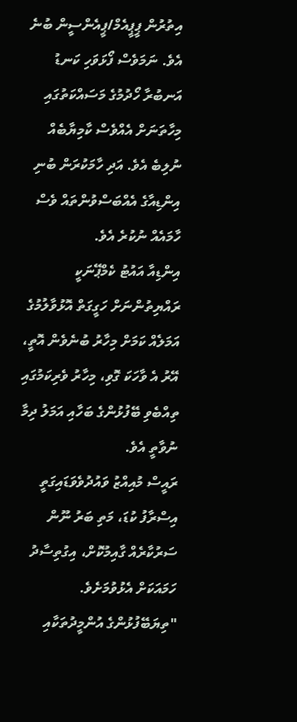އިތުރުން ޕީޕީއެމް/ޕީއެންސީން ބުނެ އެވެ. ނަމަވެސް ފޯޅަވަހި ކަނޑު އަނބުރާ ހޯދުމުގެ މަސައްކަތުގައި މިހާތަނަށް އެއްވެސް ކާމިޔާބެއް ނުލިބެ އެވެ. އަދި ހާމަކުރަން ބުނި އިންޑިއާގެ އެއްބަސްވުންތައް ވެސް ހާމައެއް ނުކުރެ އެވެ.
އިންޑިއާ އައުޓު ކެމްޕޭނަކީ ރައްޔިތުންނަށް ހަގީގަތް އޮޅުވާލުމުގެ އަމަލެއް ކަމަށް މިހާރު ބުނެވެން އޮތީ، އޭރު އެ ވާހަކަ ގޮވި، މިހާރު ވެރިކަމުގައި ތިއްބެވި ބޭފުޅުންގެ ބަހާއި އަމަލު ދިމާ ނުވާތީ އެވެ.
ރައީސް މުއިއްޒު ވައުދުވެވަޑައިގަތީ އިސްރާފު ކުޑަ، މަތި ބަރު ނޫން ސަރުކާރެއް ގާއިމުކޮށް، އިގުތިސާދު ހަމައަކަށް އެޅުވުމަށެވެ.
"ތިޔަބޭފުޅުންގެ އުންމީދުތަކާއި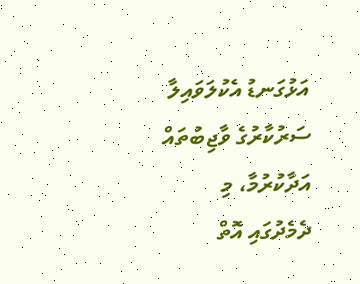އަޅުގަނޑު އެކުލަވައިލާ ސަރުކާރުގެ ވާޖިބުތައް އަދާކުރުމާ، މި ދެމެދުގައި އޮތް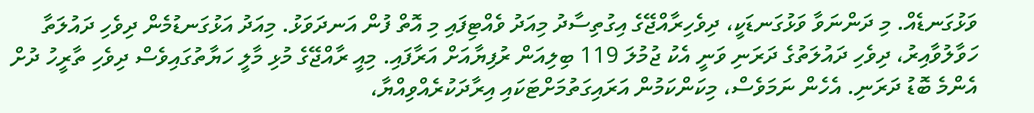ވަޅުގަނޑެއް. މި ދަންނަވާ ވަޅުގަނޑަކީ، ދިވެހިރާއްޖޭގެ އިގުތިސާދު މިއަދު ވެއްޓިފައި މި އޮތް ފުން އަނދަވަޅު. މިއަދު އަޅުގަނޑުމެން ދިވެހި ދައުލަތާ ހަވާލުވާއިރު، ދިވެހި ދައުލަތުގެ ދަރަނި ވަނީ އެކު ޖުމުލަ 119 ބިލިއަން ރުފިޔާއަށް އަރާފައި. މިއީ ރާއްޖޭގެ މުޅި މާލީ ހަޔާތުގައިވެސް ދިވެހި ތާރީހު ދުށް އެންމެ ބޮޑު ދަރަނި. އެހެން ނަމަވެސް، މިކަންކަމުން އަރައިގަތުމަށްޓަކައި އިރާދަކުރެއްވިއްޔާ،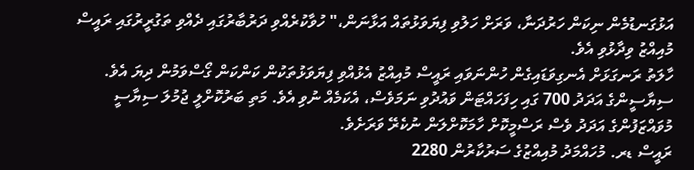އަޅުގަނޑުމެން ނިކަން ހަރުދަނާ، ވަރަށް ހަލުވި ފިޔަވަޅުތައް އަޅާނަން،" ހުވާކުރެއްވި ދަރުބާރުގައި ދެއްވި ތަގުރީރުގައި ރައީސް މުއިއްޒު ވިދާޅުވި އެވެ.
ހާލަތު ރަނގަޅަށް އެނގިވަޑައިގެން ހުންނަވައި ރައީސް މުއިއްޒު އެޅުއްވި ފިޔަވަޅުތަކުން ކަންކަން ގޯސްވަމުން ދިޔަ އެވެ. ސިޔާސީންގެ އަދަދު 700 ގައި ހިފަހައްޓަން ވައުދުވި ނަމަވެސް، އެކަމެއް ނުވި އެވެ. މަތި ބަރުކޮށްލީ ޖުމުލަ ސިޔާސީ މުވައްޒަފުންގެ އަދަދު ވެސް ރަސްމީކޮށް ހާމަކޮށްލަން ނުކެރޭ ވަރަށެވެ.
ރައީސް ޑރ. މުހައްމަދު މުއިއްޒުގެ ސަރުކާރުން 2280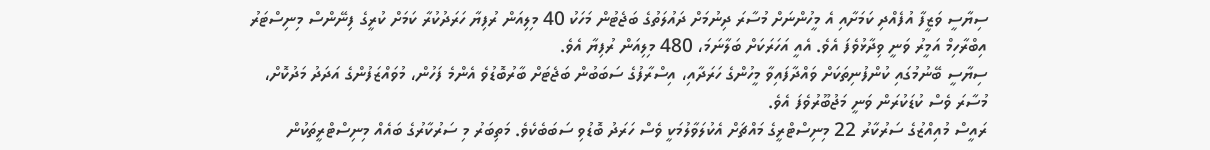ސިޔާސީ ވަޒީފާ އުފެއްދި ކަމަށާއި އެ މީހުންނަށް މުސާރަ ދިނުމަށް ދައުލަތުގެ ބަޖެޓުން މަހަކު 40 މިލިއަން ރުފިޔާ ހަރަދުކުރާ ކަމަށް ކުރީގެ ފިނޭންސް މިނިސްޓަރު އިބްރާހިމް އަމީރު ވަނީ ވިދާޅުވެފަ އެވެ. އެއީ އަހަރަކަށް ބަލާނަމަ، 480 މިލިއަން ރުފިޔާ އެވެ.
ސިޔާސީ ބޭނުމުގައި ކުންފުނިތަކަށް ވައްދާފައިވާ މީހުންގެ ހަރަދާއި، އިސްރާފުގެ ސަބަބުން ބަޖެޓަށް ބާރުބޮޑުވެ އެންމެ ފަހުން، މުވައްޒަފުންގެ އަދަދު މަދުކޮށް، މުސާރަ ވެސް ކުޑަކުރަން ވަނީ މަޖުބޫރުވެފަ އެވެ.
ރައީސް މުއިއްޒުގެ ސަރުކާރު 22 މިނިސްޓްރީގެ މައްޗަށް އެކުލަވާލުމަކީ ވެސް ހަރަދު ބޮޑުވި ސަބަބެކެވެ. މަތިބަރު މި ސަރުކާރުގެ ބައެއް މިނިސްޓްރީތަކުން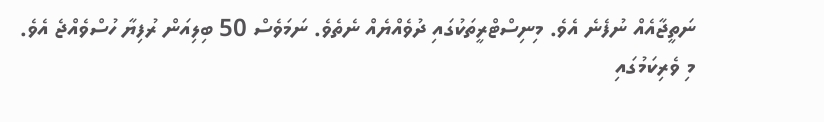ނަތީޖާއެއް ނުފެނެ އެވެ. މިނިސްޓްރީތަކުގައި ދުވެއްޔެއް ނެތެވެ. ނަމަވެސް 50 ބިލިއަން ރުފިޔާ ހުސްވެއްޖެ އެވެ.
މި ވެރިކަމުގައި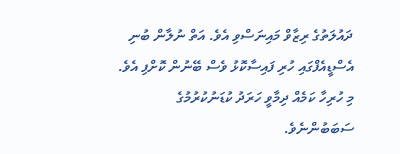ދައުލަތުގެ ރިޒާވް މައިނަސްވި އެވެ. އަތް ނުލާން ބުނި އެސްޑީއެފްގައި ހުރި ފައިސާކޮޅު ވެސް ބޭނުން ކޮށްފި އެވެ. މި ހުރިހާ ކަމެއް ދިމާވީ ހަރަދު ކުޑަނުކުރުމުގެ ސަބަބުންނެވެ.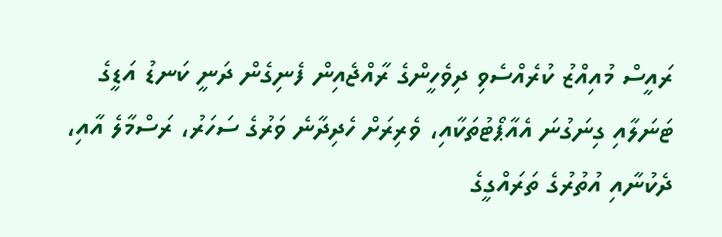ރައީސް މުއިއްޒު ކުރެއްސެވި ދިވެހީންގެ ރާއްޖެއިން ފެނިގެން ދަނީ ކަނޑު އަޑީގެ ޓަނަލާއި ގިނަގުނަ އެއާޕޯޓުތަކާއި، ވެރިރަށް ހެދިދާނެ ވަރުގެ ސަހަރު، ރަސްމާލެ އާއި، ދެކުނާއި އުތުރުގެ ތަރައްގީގެ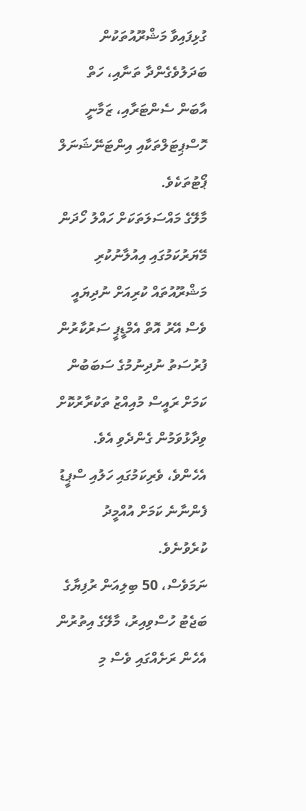ގުޅިފައިވާ މަޝްރޫއުތަކުން ބަދަލުވެގެންދާ ތަނާއި، ހަތް އާބަން ސެންޓަރާއި، ޒަމާނީ ހޮސްޕިޓަލްތަކާއި އިންޓަނޭޝަނަލް ޕޯޓުތަކެވެ.
މާލޭގެ މައްސަލަތަކަށް ހައްލު ހޯދަން މޭޔަރުކަމުގައި އިއުލާނުކުރި މަޝްރޫއުތައް ކުރިއަށް ނުދިޔައީ ވެސް އޭރު އޮތް އެމްޑީޕީ ސަރުކާރުން ފުރުސަތު ނުދިނުމުގެ ސަބަބުން ކަމަށް ރައީސް މުއިއްޒު ތަކުރާރުކޮށް ވިދާޅުވަމުން ގެންދެވި އެވެ. އެހެންވެ، ވެރިކަމުގައި ހަލުއި ސްޕީޑު ފެންނާނެ ކަމަށް އުއްމީދު ކުރެވުނެވެ.
ނަމަވެސް، 50 ބިލިއަން ރުފިޔާގެ ބަޖެޓު ހުސްވިއިރު، މާލޭގެ އިތުރުން އެހެން ރަށެއްގައި ވެސް މި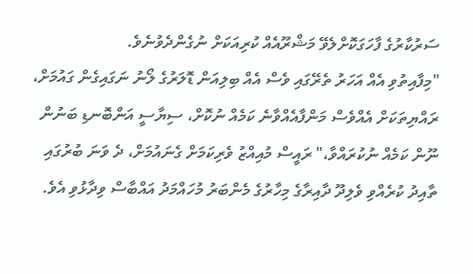ސަރުކާރުގެ ފާހަގަކޮށްލެވޭ މަޝްރޫއެއް ކުރިއަކަށް ނުގެންދެވުނެވެ.
"މިފާއިތުވި އެއް އަހަރު ތެރޭގައި ވެސް އެއް ބިލިއަން ޑޮލަރުގެ ލޯނު ނަގައިގެން ގައުމަށް، ރައްޔިތަކަށް އެއްވެސް މަންފާއެއްވާނެ ކަމެއް ނުކޮށް، ސިޔާސީ އަންބޮނޑި ބަނުން ނޫން ކަމެއް ނުކުރައްވާ،" ރައީސް މުއިއްޒު ވެރިކަމަށް ގެނައުމަށް، ދެ ވަނަ ބުރުގައި ތާއިދު ކުރެއްވި ވެލިދޫ ދާއިރާގެ މިހާރުގެ މެންބަރު މުހައްމަދު އައްބާސް ވިދާޅުވި އެވެ.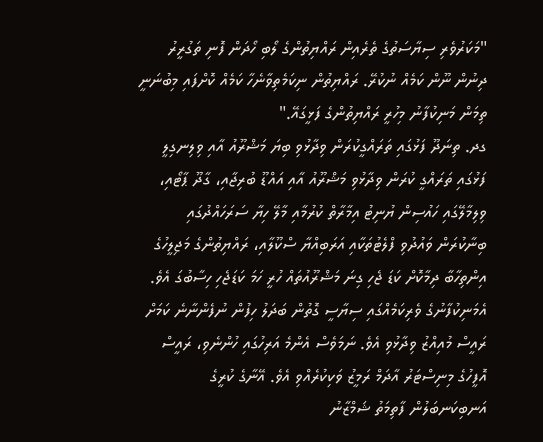"މަކަރުވެރި ސިޔާސަތުގެ ތެރެއިން ރައްޔިތުންގެ ލޯބި ހޯދަން ފޮނި ތަގުރީރު ދިނުން ނޫން ކަމެއް ނުކުރޭ. ރައްޔިތުން ނިކަމެތިވާނެހާ ކަމެއް ކޮށްފައި މިބުނަނީ ތިމަން މަނިކުފާނު މިހުރީ ރައްޔިތުންގެ ފަޅީގައޭ."
ގދ. ތިނަދޫ ފަޅުގައި ތަރައްގީކުރަން ވިދާޅުވި ބިޔަ މަޝްރޫއު އާއި ވިލިނގިލީ ފަޅުގައި ތަރައްގީ ކުރަން ވިދާޅުވި މަޝްރޫއު އާއި އައްޑޫ ބުރިޖާއި، ގާދޫ ޕާޓޯއި، ވިލިމާލޭގައި ހައުސިން ޔުނިޓު އިމާރާތް ކުރުމާއި މާލޭ ހިޔާ ސަރަހައްދުގައި ބިނާކުރަން ވައުދުވި ފްލެޓުތަކާއި އަރަބިއްޔާ ސްކޫލާއި، ރައްޔިތުންގެ މަޖިލީހުގެ އިންތިހާބާ ދިމާކޮށް ކަޑަ ޖެހި ގިނަ މަޝްރޫއުތައް ހުރީ ހަމަ ކަޑަޖެހި ހިސާބުގަ އެވެ.
އެމަނިކުފާނުގެ ވެރިކަމެއްގައި ސިޔާސީ ގޮތުން ބަދަލު ހިފުން ނުފެންނާނެ ކަމަށް ރައީސް މުއިއްޒު ވިދާޅުވި އެވެ. ނަމަވެސް އެންމެ އަރިހުގައި ހުންނެވި، ރައީސް އޮފީހުގެ މިނިސްޓަރު އާދަމް ރަމީޒު ވަކިކުރެއްވި އެވެ. އޭނާގެ ކުރީގެ އަނބިކަނބަލުން ފާތިމަތު ޝަމްޒާނު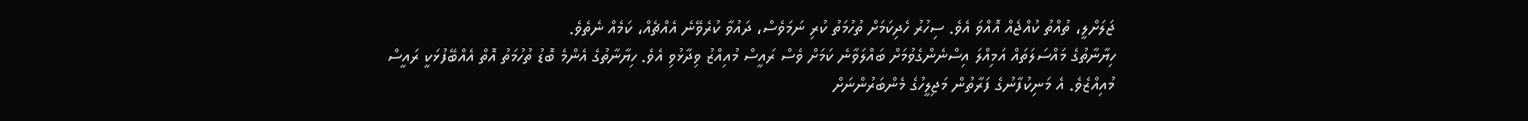ޖަލަށްލީ، ތުއްތު ކުއްޖެއް އޮއްވަ އެވެ. ސިހުރު ހެދިކަމަށް ތުހުމަތު ކުރި ނަމަވެސް، ދައުވާ ކުރެވޭނެ އެއްޗެއް، ކަމެއް ނެތެވެ.
ހިޔާނާތުގެ މައްސަލަތައް އަމިއްލަ އިސްނެންގެވުމަށް ބައްލަވާނެ ކަމަށް ވެސް ރައީސް މުއިއްޒު ވިދާޅުވި އެވެ. ހިޔާނާތުގެ އެންމެ ބޮޑު ތުހުމަތު އޮތް އެއްބޭފުޅަކީ ރައީސް މުއިއްޒެވެ. އެ މަނިކުފާނުގެ ފަރާތުން މަޖިލީހުގެ މެންބަރުންނަށް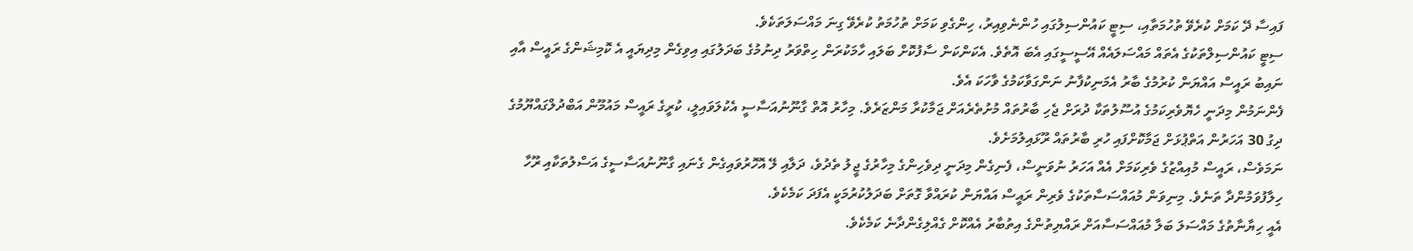ފައިސާ ދޭ ކަމަށް ކުރެވޭ ތުހުމަތާއި، ސިޓީ ކައުންސިލުގައި ހުންނެވިއިރު، ހިންގެވި ކަމަށް ތުހުމަތު ކުރެވޭ ގިނަ މައްސަލަތަކެވެ.
ސިޓީ ކައުންސިލްތަކުގެ އެތައް މައްސަލައެއް އޭސީސީގައި އެބަ އޮތެވެ. އެކަންކަން ސާފުކޮށް ބަލައި ހާމަކުރަން ހިތްވަރު ދިނުމުގެ ބަދަލުގައި އިވިގެން މިދިޔައީ އެ ކޮމިޝަންގެ ރައީސް އާއި ނައިބު ރައީސް އައްޔަން ކުރުމުގެ ބާރު އެމަނިކުފާނު ނަންގަވާކަމުގެ ވާހަކަ އެވެ.
ފެންނަމުން މިދަނީ ހެޔޮވެރިކަމުގެ އުސޫލުތަކާ ދުރަށް ޖެހި ބާރުތައް މުށުތެރެއަށް ޖަމާކުރާ މަންޒަރެވެ. މިހާރު އޮތް ގާނޫނުއަސާސީ އެކުލަވައިލީ، ކުރީގެ ރައީސް މައުމޫން އަބްދުލްގައްޔޫމުގެ ދިގު 30 އަހަރުން އަތްޕުޅަށް ޖަމާކޮށްފައި ހުރި ބާރުތައް ރޫޅައިލުމަށެވެ.
ނަމަވެސް، ރައީސް މުއިއްޒުގެ ވެރިކަމަށް އެއް އަހަރު ނުވަނީސް، ފެނިގެން މިދަނީ ދިވެހިންގެ މިހާރުގެ ޖީލު ތެދުވެ، ދަލާއި ލޭ އޮހޮރުވައިގެން ގެނައި ގާނޫނުއަސާސީގެ އަސްލުތަކާއި ރޫހާ ހިލާފުވަމުންދާ ތަނެވެ. މިނިވަން މުއައްސަސާތަކުގެ ވެރިން ރައީސް އައްޔަން ކުރައްވާ ގޮތަށް ބަދަލުކުރުމަކީ އެފަދަ ކަމެކެވެ.
އެއީ ހިޔާނާތުގެ މައްސަލަ ބަލާ މުއައްސަސާއަށް ރައްޔިތުންގެ އިތުބާރު އެއްކޮށް ގެއްލިގެންދާނެ ކަމެކެވެ.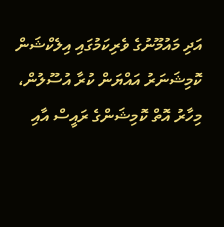އަދި މައުމޫނުގެ ވެރިކަމުގައި އިލެކްޝަން ކޮމިޝަނަރު އައްޔަން ކުރާ އުސޫލުން، މިހާރު އޮތް ކޮމިޝަންގެ ރައީސް އާއި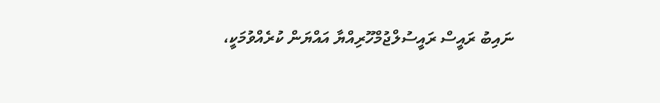ނައިބު ރައީސް ރައީސުލްޖުމްހޫރިއްޔާ އައްޔަން ކުރެއްވުމަކީ،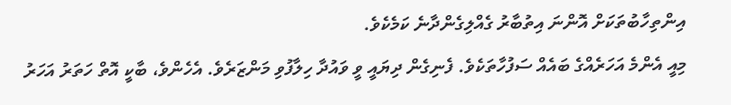އިންތިހާބުތަކަށް އޮންނަ އިތުބާރު ގެއްލިގެންދާނެ ކަމެކެވެ.
މިއީ އެންމެ އަހަރެއްގެ ބައެއް ސަފުހާތަކެވެ. ފެނިގެން ދިޔައީ ވީ ވައުދާ ހިލާފުވި މަންޒަރެވެ. އެހެންވެ، ބާކީ އޮތް ހަތަރު އަހަރު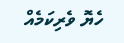ހެޔޮ ވެރިކަމެއް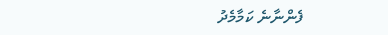ފެންނާނެ ކަމާމެދު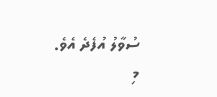ސުވާލު އުފެދެ އެވެ.
މި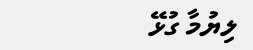ލިޔުމާ ގުޅޭ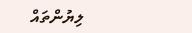ލިޔުންތައް